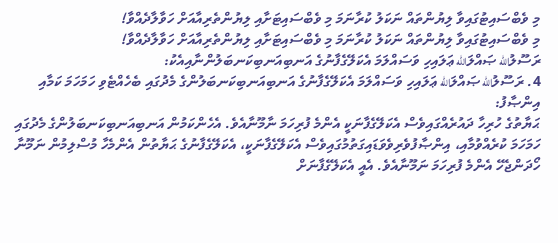މި ވެބްސައިޓުގައިވާ ލިޔުންތައް ނަކަލު ކުރާނަމަ މި ވެބްސައިޓަށާއި ލިޔުންތެރިއާއަށް ހަވާލާދެއްވާ!
މި ވެބްސައިޓުގައިވާ ލިޔުންތައް ނަކަލު ކުރާނަމަ މި ވެބްސައިޓަށާއި ލިޔުންތެރިއާއަށް ހަވާލާދެއްވާ!
ރަސޫލުالله ޞައްލަالله ޢަލައިހި ވަސައްލަމަ އެކަލޭގެފާނުގެ އަނބިއަނބިކަނބަލުންނާއިއެކު:
4. ރަސޫލުالله ޞައްލަالله ޢަލައިހި ވަސައްލަމަ އެކަލޭގެފާނުގެ އަނބިއަނބިކަނބަލުންގެ މެދުގައި ބެހެއްޓެވި ހަމަހަމަ ކަމާއި އިންޞާފު:
ޙަޔާތުގެ ހުރިހާ ދައުރެއްގައިވެސް އެކަލޭގެފާނަކީ އެންމެ ފުރިހަމަ ނާމޫނާއެވެ. އެހެންކަމުން އަނބިއަނބިކަނބަލުންގެ މެދުގައި ހަމަހަމަ ކުރެއްވުމާއި، އިންޞާފުވެރިވެވަޑައިގަތުމުގައިވެސް އެކަލޭގެފާނަކީ، އެކަލޭގެފާނުގެ ޙަޔާތުން އެންމެހާ މުސްލިމުން ނަމޫނާ ހޯދަންޖެހޭ އެންމެ ފުރިހަމަ ނަމޫނާއެވެ. އެއީ އެކަލޭގެފާނަށް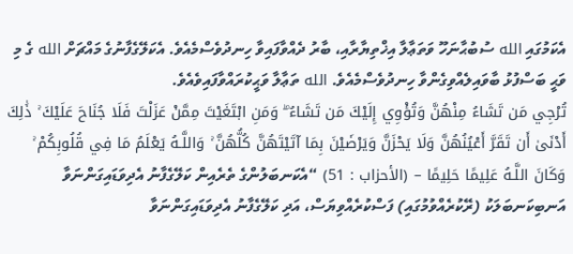އެކަމުގައި الله ސުބުޙާނަހޫ ވަތަޢާލާ އިޚްތިޔާރާއި، ބާރު ދެއްވާފައިވާ ހިނދުވެސްމެއެވެ. އެކަލޭގެފާނުގެ މައްޗަށް الله ގެ މި ވަޙީ ބަސްފުޅު ބާވައިލެއްވިގެންވާ ހިނދުވެސްމެއެވެ. الله ތަޢާލާ ވަޙީކުރައްވާފައިވެއެވެ.
تُرْ‌جِي مَن تَشَاءُ مِنْهُنَّ وَتُؤْوِي إِلَيْكَ مَن تَشَاءُ ۖ وَمَنِ ابْتَغَيْتَ مِمَّنْ عَزَلْتَ فَلَا جُنَاحَ عَلَيْكَ ۚ ذَٰلِكَ أَدْنَىٰ أَن تَقَرَّ‌ أَعْيُنُهُنَّ وَلَا يَحْزَنَّ وَيَرْ‌ضَيْنَ بِمَا آتَيْتَهُنَّ كُلُّهُنَّ ۚ وَاللَّـهُ يَعْلَمُ مَا فِي قُلُوبِكُمْ ۚ وَكَانَ اللَّـهُ عَلِيمًا حَلِيمًا – (الأحزاب : 51) “އެކަނބަލުންގެ ތެރެއިން ކަލޭގެފާނު އެދިވަޑައިގަންނަވާ އަނބިކަނބަލަކު (ރޭކުރެއްވުމުގައި) ފަސްކުރެއްވިޔަސް، އަދި ކަލޭގެފާނު އެދިވަޑައިގަންނަވާ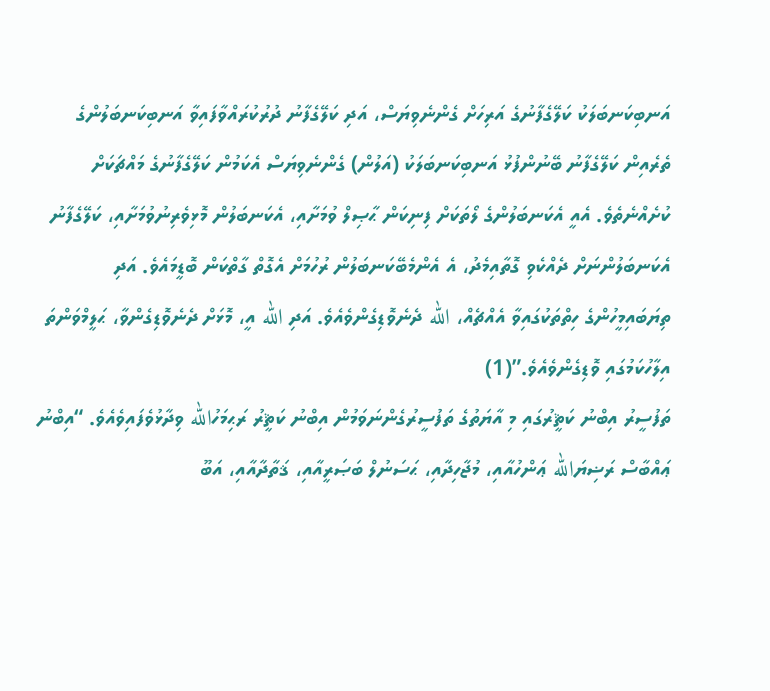އަނބިކަނބަލަކު ކަލޭގެފާނުގެ އަރިހަށް ގެންނެވިޔަސް، އަދި ކަލޭގެފާނު ދުރުކުރައްވާފައިވާ އަނބިކަނބަލުންގެ ތެރެއިން ކަލޭގެފާނު ބޭނުންފުޅު އަނބިކަނބަލަކު (އަލުން) ގެންނެވިޔަސް އެކަމުން ކަލޭގެފާނުގެ މައްޗަކަށް ކުށެއްނެތެވެ. އެއީ އެކަނބަލުންގެ ލޯތަކަށް ފިނިކަން ޙާޞިލް ވުމަށާއި، އެކަނބަލުން މޮޅިވެރިނުވުމަށާއި، ކަލޭގެފާނު އެކަނބަލުންނަށް ދެއްކެވި ގޮތާއިމެދު، އެ އެންމެބޭކަނބަލުން ރުހުމަށް އެގޮތް ގާތްކަން ބޮޑީމައެވެ. އަދި ތިޔަބައިމީހުންގެ ހިތްތަކުގައިވާ އެއްޗެއް، الله ދެނެވޮޑިގެންވެއެވެ. އަދި الله އީ، މޮޅަށް ދެނެވޮޑިގެންވާ، ޙަލީމްވަންތަ އިލާހުކަމުގައި ވޮޑިގެންވެއެވެ.”(1)
ތަފުސީރު އިބްނު ކަޘީރުގައި މި އާޔަތުގެ ތަފުސީރުގެންނަވަމުން އިބްނު ކަޘީރު ރަޙިމަހުالله ވިދާޅުވެފައިވެއެވެ. “އިބްނު ޢައްބާސް ރަޟިޔަالله ޢަންހުއާއި، މުޖާހިދާއި، ޙަސަނުލް ބަޞަރީއާއި، ޤަތާދާއާއި، އަބޫ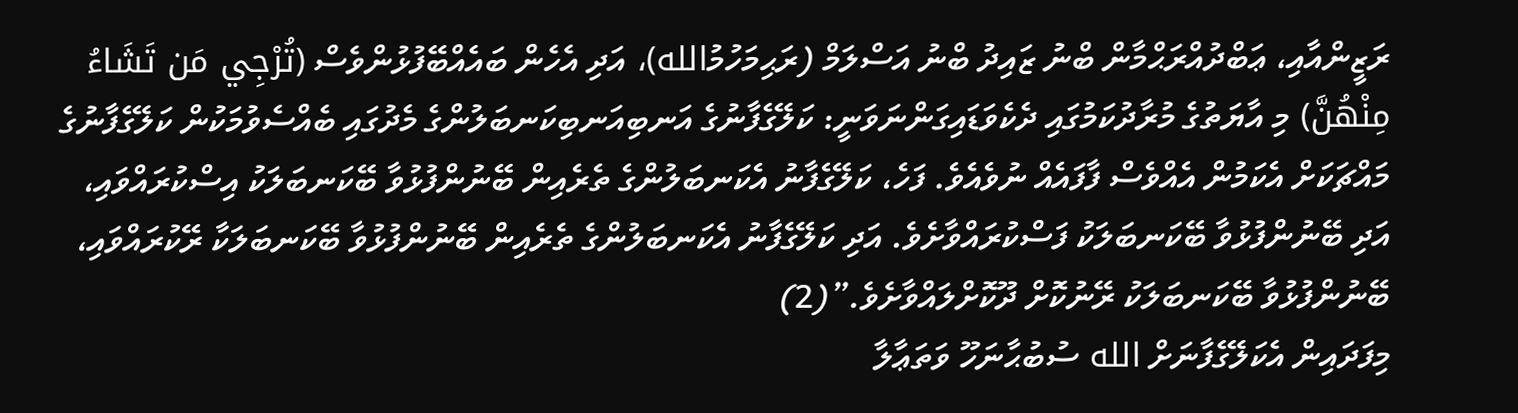ރަޒީންއާއި، ޢަބްދުއްރަޙްމާން ބްނު ޒައިދު ބްނު އަސްލަމް (ރަޙިމަހުމުالله)، އަދި އެހެން ބައެއްބޭފުޅުންވެސް (تُرْ‌جِي مَن تَشَاءُ مِنْهُنَّ) މި އާޔަތުގެ މުރާދުކަމުގައި ދެކެވަޑައިގަންނަވަނީ: ކަލޭގެފާނުގެ އަނބިއަނބިކަނބަލުންގެ މެދުގައި ބެއްސެވުމަކުން ކަލޭގެފާނުގެ މައްޗަކަށް އެކަމުން އެއްވެސް ފާފައެއް ނުވެއެވެ. ފަހެ، ކަލޭގެފާނު އެކަނބަލުންގެ ތެރެއިން ބޭނުންފުޅުވާ ބޭކަނބަލަކު އިސްކުރައްވައި، އަދި ބޭނުންފުޅުވާ ބޭކަނބަލަކު ފަސްކުރައްވާށެވެ. އަދި ކަލޭގެފާނު އެކަނބަލުންގެ ތެރެއިން ބޭނުންފުޅުވާ ބޭކަނބަލަކާ ރޭކުރައްވައި، ބޭނުންފުޅުވާ ބޭކަނބަލަކު ރޭނުކޮށް ދޫކޮށްލައްވާށެވެ.”(2)
މިފަދައިން އެކަލޭގެފާނަށް الله ސުބުޙާނަހޫ ވަތަޢާލާ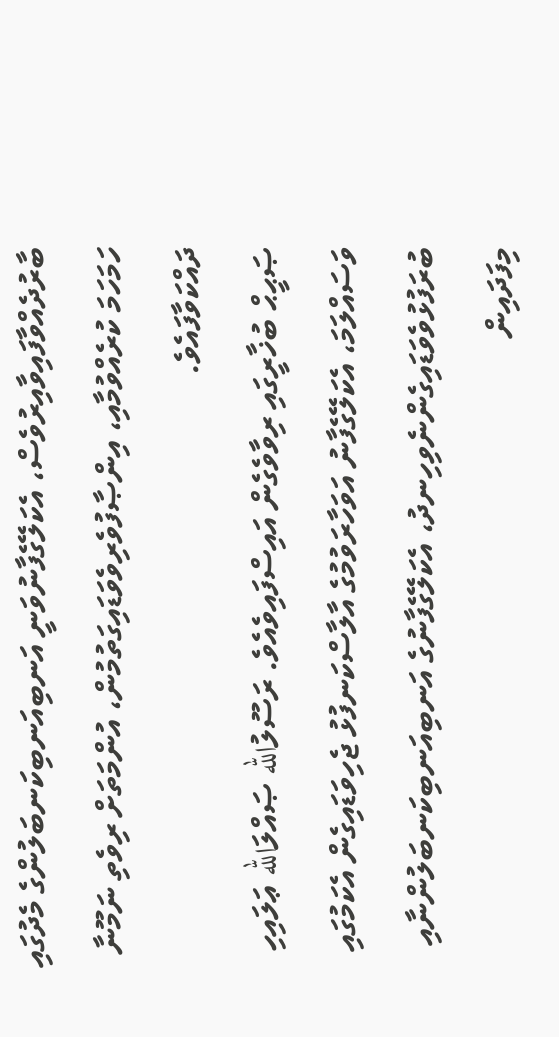ބާރުދެއްވާފައިވާއިރުވެސް، އެކަލޭގެފާނުވަނީ އަނބިއަނބިކަނބަލުންގެ މެދުގައި ހަމަހަމަ ކުރެއްވުމާއި، އިންޞާފުވެރިވެވަޑައިގަތުމުން، އުންމަތަށް ރިވެތި ނަމޫނާ ދައްކަވާފައެވެ.
ޞަޙީޙް ބުޚާރީގައި ރިވާވެގެން އައިސްފައިވެއެވެ. ރަސޫލުالله ޞައްލަالله ޢަލައިހި ވަސައްލަމަ، އެކަލޭގެފާނު އަވަހާރަވުމުގެ އާލާސްކަނފުޅު ޖެހިވަޑައިގެން އެކަމުގައި ބުރަފުޅުވެވަޑައިގެންނެވިހިނދު، އެކަލޭގެފާނުގެ އަނބިއަނބިކަނބަލުންނާއި މިފަދައިން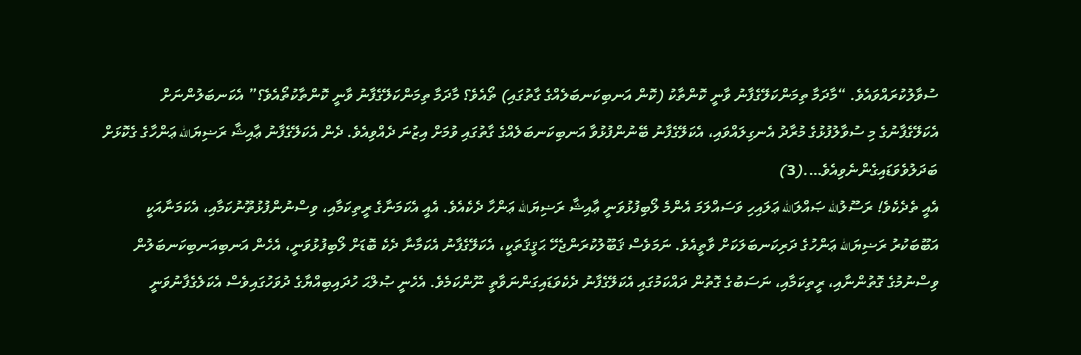ސުވާލުކުރައްވައެވެ. “މާދަމާ ތިމަންކަލޭގެފާނު ވާނީ ކޮންތާކު (ކޮން އަނބިކަނބަލެއްގެ ގާތުގައި) ތޯއެވެ؟ މާދަމާ ތިމަންކަލޭގެފާނު ވާނީ ކޮންތާކުތޯއެވެ؟” އެކަނބަލުންނަށް އެކަލޭގެފާނުގެ މި ސުވާލުފުޅުގެ މުރާދު އެނގިލައްވައި، އެކަލޭގެފާނު ބޭނުންފުޅުވާ އަނބިކަނބަލެއްގެ ގާތުގައި ވުމަށް އިޒުނަ ދެއްވިއެވެ. ދެން އެކަލޭގެފާނު ޢާއިޝާ ރަޟިޔަالله ޢަންހާގެ ގެކޮޅަށް ބަދަލުވެވަޑައިގެންނެވިއެވެ….(3)
އެއީ ތެދެކެވެ! ރަސޫލުالله ޞައްލަالله ޢަލައިހި ވަސައްލަމަ އެންމެ ލޯބިފުޅުވަނީ ޢާއިޝާ ރަޟިޔަالله ޢަންހާ ދެކެއެވެ. އެއީ އެކަމަނާގެ ރީތިކަމާއި، ވިސްނުންފުޅުތޫނުކަމާއި، އެކަމަނާއަކީ އަބޫބަކުރު ރަޟިޔަالله ޢަންހުގެ ދަރިކަނބަލަކަށް ވާތީއެވެ. ނަމަވެސް ޤަބޫލުކުރަންޖެހޭ ޙަޤީޤަތަކީ، އެކަލޭގެފާނު އެކަމާނާ ދެކެ ބޮޑަށް ލޯބިފުޅުވަނީ، އެހެން އަނބިއަނބިކަނބަލުން ވިސްނުމުގެ ގޮތުންނާއި، ރީތިކަމާއި، ނަސަބުގެ ގޮތުން ދައްކަމުގައި އެކަލޭގެފާނު ދެކެވަޑައިގަންނަވާތީ ނޫންކަމެވެ. އެހެނީ ޞުލްޙަ ހުދައިބިއްޔާގެ ދުވަހުގައިވެސް އެކަލެގެފާނުވަނީ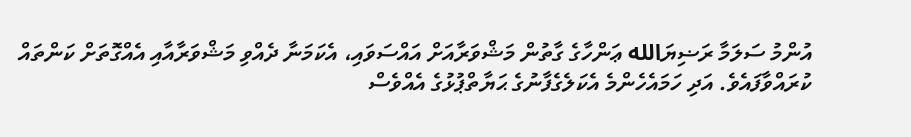އުންމު ސަލަމާ ރަޟިޔަالله ޢަންހާގެ ގާތުން މަޝްވަރާއަށް އައްސަވައި، އެކަމަނާ ދެއްވި މަޝްވަރާއާއި އެއްގޮތަށް ކަންތައް ކުރައްވާފައެވެ. އަދި ހަމައެހެންމެ އެކަލެގެފާނުގެ ޙަޔާތްޕުޅުގެ އެއްވެސް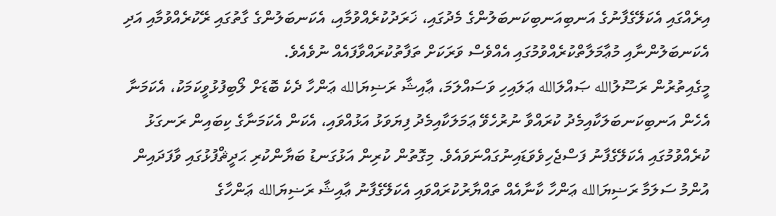އިރެއްގައި އެކަލޭގެފާނުގެ އަނބިއަނބިކަނބަލުންގެ މެދުގައި، ޚަރަދުކުރެއްވުމާއި، އެކަނބަލުންގެ ގާތުގައި ރޭކުރެއްވުމާއި އަދި އެކަނބަލުންނާއި މުޢާމަލާތްކުރެއްވުމުގައި އެއްވެސް ވަރަކަށް ތަފާތުކުރައްވާފައެއް ނުވެއެވެ.
މީގެއިތުރުން ރަސޫލުالله ޞައްލަالله ޢަލައިހި ވަސައްލަމަ، ޢާއިޝާ ރަޟިޔަالله ޢަންހާ ދެކެ ބޮޑަށް ލޯބިފުޅުވީކަމަކު، އެކަމަނާ އެހެން އަނބިކަނބަލަކާއިމެދު ކުރައްވާ ނުރުހެވޭ ޢަމަލަކާއިމެދު ފިޔަވަޅު އަޅުއްވައި، އެކަން އެކަމަނާގެ ކިބައިން ރަނގަޅު ކުރެއްވުމުގައި އެކަލޭގެފާނު ފަސްޖެހިވެވަޑައިނުގައްނަވައެވެ. މިގޮތުން ކުރިން އަޅުގަނޑު ބަޔާންކުރި ޙަދީޘްފުޅުގައި ވާފަދައިން އުންމު ސަލަމާ ރަޟިޔަالله ޢަންހާ ކާނާއެއް ތައްޔާރުކުރައްވައި އެކަލޭގެފާނު ޢާއިޝާ ރަޟިޔަالله ޢަންހާގެ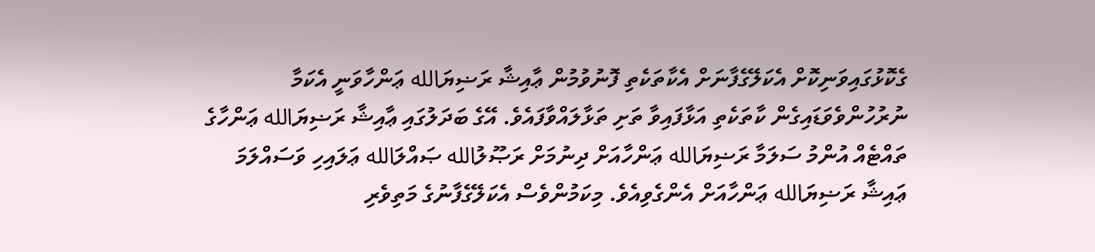ގެކޮޅުގައިވަނިކޮށް އެކަލޭގެފާނަށް އެކާތަކެތި ފޮނުވުމުން ޢާއިޝާ ރަޟިޔަالله ޢަންހާވަނީ އެކަމާ ނުރުހުންވެވަޑައިގެން ކާތަކެތި އަޅާފައިވާ ތަށި ތަޅާލައްވާފައެވެ. އޭގެ ބަދަލުގައި ޢާއިޝާ ރަޟިޔަالله ޢަންހާގެ ތައްޓެއް އުންމު ސަލަމާ ރަޟިޔަالله ޢަންހާއަށް ދިނުމަށް ރަޞޫލުالله ޞައްލަالله ޢަލައިހި ވަސައްލަމަ ޢައިޝާ ރަޟިޔަالله ޢަންހާއަށް އެންގެވިއެވެ. މިކަމުންވެސް އެކަލޭގެފާނުގެ މަތިވެރި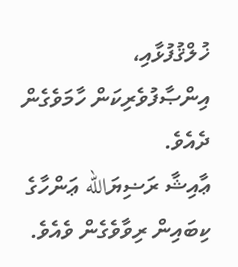ޚުލްޤުފުޅާއި، އިންޞާފުވެރިކަން ހާމަވެގެން ދެއެވެ.
ޢާއިޝާ ރަޟިޔަالله ޢަންހާގެ ކިބައިން ރިވާވެގެން ވެއެވެ.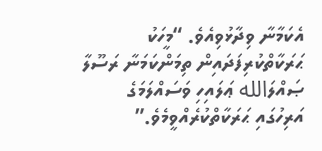އެކަމާނާ ވިދާޅުވިއެވެ. “މީހަކު ޙަރަކާތްކުރިފަދައިން ތިމަންކަމަނާ ރަސޫލާ ޞައްލަالله ޢަލައިހި ވަސައްލަމަގެ އަރިހުގައި ޙަރަކާތްކުރެއްވީމެވެ.”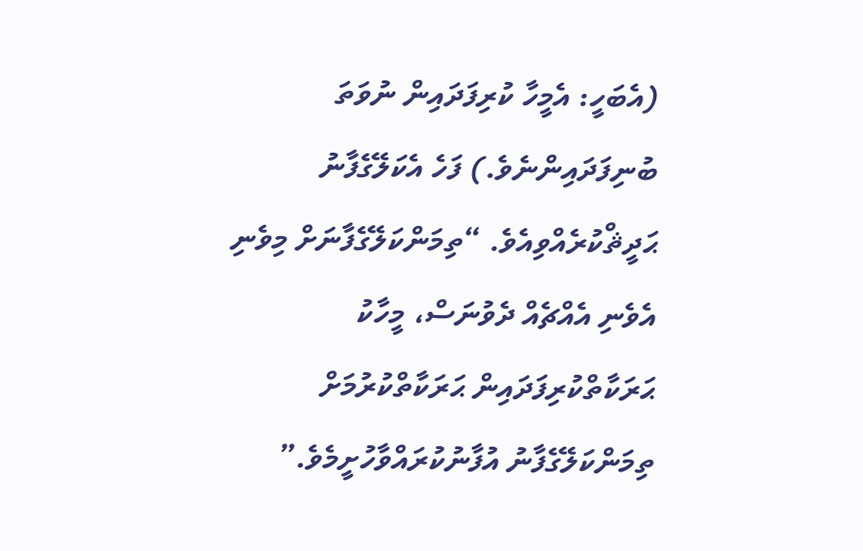(އެބަހީ: އެމީހާ ކުރިފަދައިން ނުވަތަ ބުނިފަދައިންނެވެ.) ފަހެ އެކަލޭގެފާނު ޙަދީޘްކުރެއްވިއެވެ. “ތިމަންކަލޭގެފާނަށް މިވެނި އެވެނި އެއްޗެއް ދެވުނަސް، މީހާކު ޙަރަކާތްކުރިފަދައިން ޙަރަކާތްކުރުމަށް ތިމަންކަލޭގެފާނު އުފާނުކުރައްވާހުށީމެވެ.”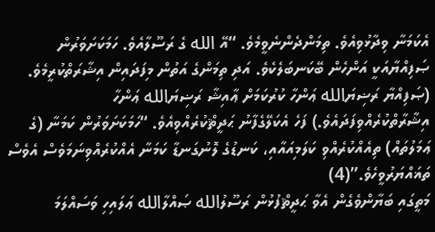އެކަމަނާ ވިދާޅުވިއެވެ. ތިމަންދެންނެވީމެވެ. “އޭ الله ގެ ރަސޫލާއެވެ. ހަމަކަށަވަރުން ޞަފިއްޔާއަކީ އަންހެން ބޭކަނބަލެކެވެ. އަދި ތިމަންގެ އަތުން މިފަދައިން އިޝާރަތްކުރީމެވެ. (ޞަފިއްޔާ ރަޟިޔަالله ޢަންހާ ކުރުކަމަށް ޢާއިޝާ ރަޟިޔަالله ޢަންހާ އިޝާރާތްކުރެއްވިފަދައެވެ.) ފަހެ އެކަލޭގެފާނު ޙަދީޘްކުރެއްވިއެވެ. “ހަމަކަށަވަރުން ކަމަނާ (ގެ ޢަމަލުތައް) ތިއެއްކުރެއްވި ކަލަމިއައާއި، ކަނޑުގެ ލޮނުގަނޑާ ކަމަނާ އެއްކުރެއްވިނަމަވެސް އެވެސް ތަޣައްޔަރުވީހެވެ.”(4)
މަތީގައި ބަޔާންވެގެން އެވާ ޙަދީޘްފުޅުން ރަސޫލުالله ޞައްލާالله ޢަލައިހި ވަސައްލަމަ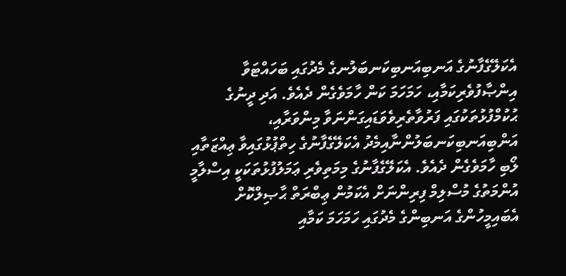އެކަލޭގެފާނުގެ އަނބިއަނބިކަނބަލުނގެ މެދުގައި ބަހައްޓަވާ އިންޞާފުވެރިކަމާއި، ހަމަހަމަ ކަން ހާމަވެގެން ދެއެވެ. އަދި ދީނުގެ ޙުކުމްފުޅުތަކުގައި ފަރުވާތެރިވެވަޑައިގަންނަވާ މިންވަރާއި، އަންބިއަނބިކަނބަލުންނާއިމެދު އެކަލޭގެފާނުގެ ހިތްޕުޅުގައިވާ ޢިއްޒަތާއި ލޯބި ހާމަވެގެން ދެއެވެ. އެކަލޭގެފާނުގެ މިމަތިވެރި ޢަމަލުފުޅުތަކަކީ އިސްލާމީ އުންމަތުގެ މުސްލިމް ފިރިންނަށް އެކަމުން ޢިބްރަތް ޙާޞިލްކޮށް އެބައިމީހުންގެ އަނބިންގެ މެދުގައި ހަމަހަމަ ކަމާއި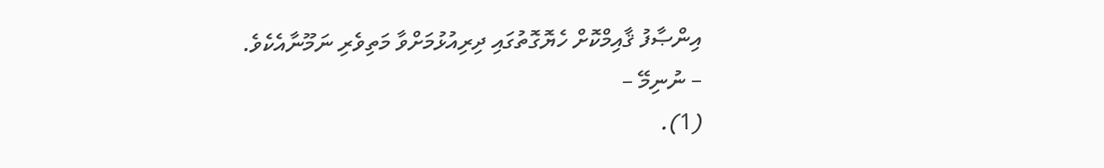އިންޞާފު ޤާއިމްކޮށް ހެޔޮގޮތުގައި ދިރިއުޅުމަށްވާ މަތިވެރި ނަމޫނާއެކެވެ.
– ނުނިމޭ –
(1).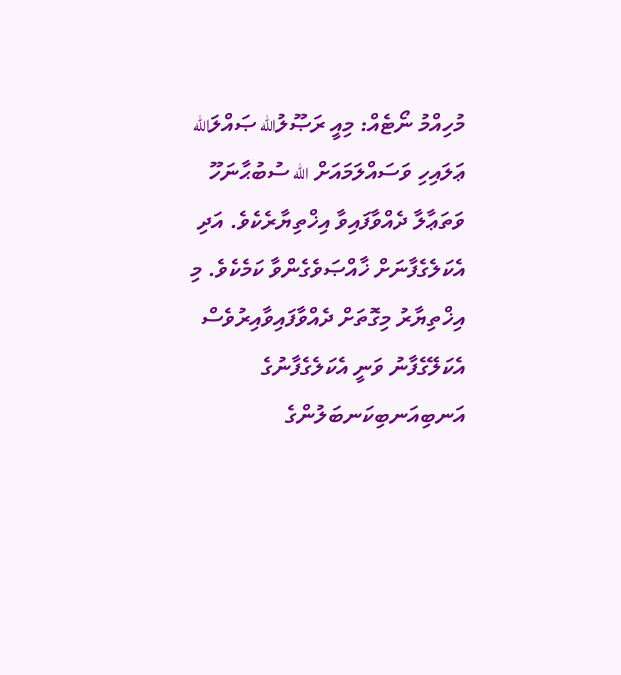މުހިއްމު ނޯޓެއް: މިއީ ރަޞޫލުالله ޞައްލަالله ޢަލައިހި ވަސައްލަމައަށް الله ސުބުޙާނަހޫ ވަތަޢާލާ ދެއްވާފައިވާ އިޚްތިޔާރެކެވެ. އަދި އެކަލެގެފާނަށް ޚާއްޞަވެގެންވާ ކަމެކެވެ. މި އިޚްތިޔާރު މިގޮތަށް ދެއްވާފައިވާއިރުވެސް އެކަލޭގެފާނު ވަނީ އެކަލެގެފާނުގެ އަނބިއަނބިކަނބަލުންގެ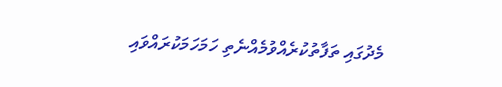މެދުގައި ތަފާތުކުރެއްވުމެއްނެތި ހަމަހަމަކުރައްވައި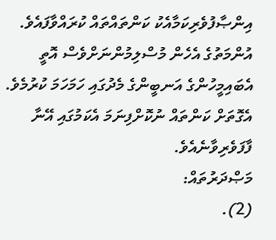އިންޞާފުވެރިކަމާއެކު ކަންތައްތައް ކުރައްވާފައެވެ. އުންމަތުގެ އެހެން މުސްލިމުންނަށްވެސް އޮތީ އެބައިމީހުންގެ އަނބީންގެ މެދުގައި ހަމަހަމަ ކުރުމެވެ. އެގޮތަށް ކަންތައް ނުކޮށްފިނަމަ އެކަމުގައި އޭނާ ފާފަވެރިވާނެއެވެ.
މަޞްދަރުތައް:
(2).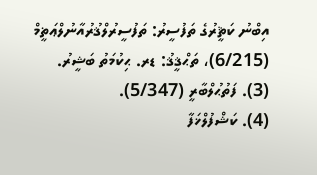އިބްނު ކަޘީރުގެ ތަފުސީރު: ތަފުސީރުލްޤުރުއާނުލްޢަޡީމް (6/215)، ތަޙްޤީޤު: ޑރ. ޙިކުމަތު ބަޝީރު.
(3). ފަތުޙުލްބާރީ (5/347).
(4). ކަޝްފުލްޚަފާ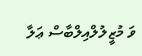ވަ މުޒީލުލްއިލްބާސް ޢަލާ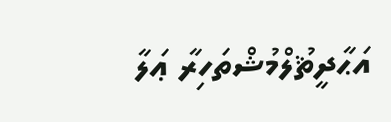އަޙާދީޘުލްމުޝްތަހިރާ ޢަލާ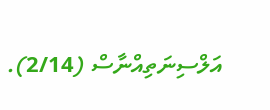އަލްސިނަތިއްނާސް (2/14).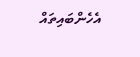އެހެންބައިތައް